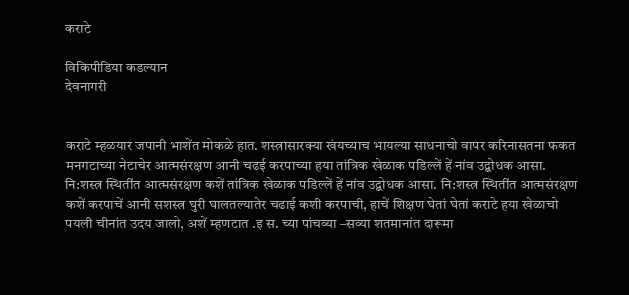कराटे

विकिपीडिया कडल्यान
देवनागरी


कराटे म्हळयार जपानी भाशेंत मोकळे हात. शस्त्रासारक्या खंयच्याच भायल्या साधनाचो वापर करिनासतना फकत मनगटाच्या नेटाचेर आत्मसंरक्षण आनी चढई करपाच्या हया तांत्रिक खेळाक पडिल्लें हें नांव उद्बोधक आसा. नि:शस्त्र स्थितींत आत्मसंरक्षण कशें तांत्रिक खेळाक पडिल्लें हें नांव उद्बोधक आसा. नि:शस्त्र स्थितींत आत्मसंरक्षण कशें करपाचें आनी सशस्त्र घुरी घालतल्यातेर चढाई कशी करपाची, हाचें शिक्षण घेतां घेतां कराटे हया खेळाचो पयली चीनांत उदय जालो, अशें म्हणटात .इ स. च्या पांचव्या –सव्या शतमानांत दारूमा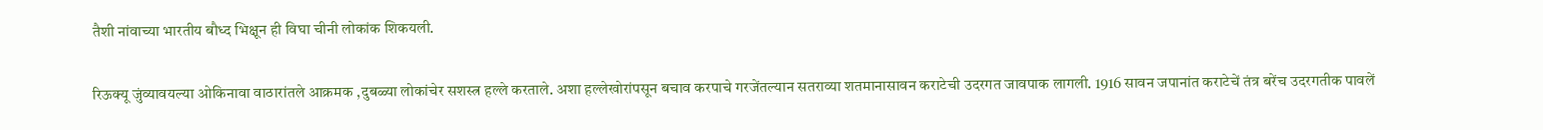तैशी नांवाच्या भारतीय बौध्द भिक्षून ही विघा चीनी लोकांक शिकयली.

रिऊक्यू जुंव्यावयल्या ओकिनावा वाठारांतले आक्रमक ,दुबळ्या लोकांचेर सशस्त्र हल्ले करताले. अशा हल्लेखोरांपसून बचाव करपाचे गरजेंतल्यान सतराव्या शतमानासावन कराटेची उदरगत जावपाक लागली. 1916 सावन जपानांत कराटेचें तंत्र बरेंच उदरगतीक पावलें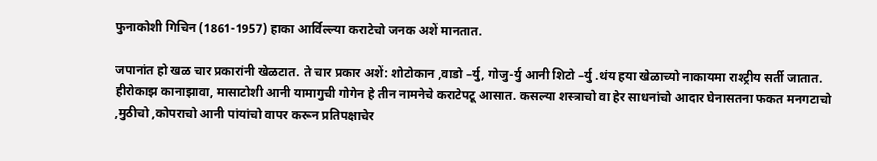फुनाकोशी गिचिन (1861-1957) हाका आर्विल्ल्या कराटेचो जनक अशें मानतात.

जपानांत हो खळ चार प्रकारांनी खेळटात. ते चार प्रकार अशें: शोटोकान ,वाडो –र्यु, गोजु-र्यु आनी शिटो –र्यु .थंय हया खेळाच्यो नाकायमा राश्ट्रीय सर्ती जातात. हीरोकाझ कानाझावा, मासाटोशी आनी यामागुची गोगेन हे तीन नामनेचे कराटेपटू आसात. कसल्या शस्त्राचो वा हेर साधनांचो आदार घेनासतना फकत मनगटाचो ,मुठीचो ,कोपराचो आनी पांयांचो वापर करून प्रतिपक्षाचेर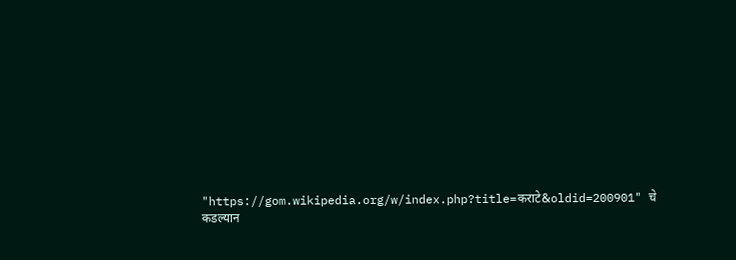"https://gom.wikipedia.org/w/index.php?title=कराटे&oldid=200901" चे कडल्यान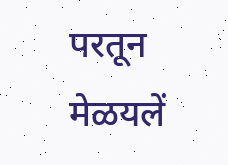परतून मेळयलें